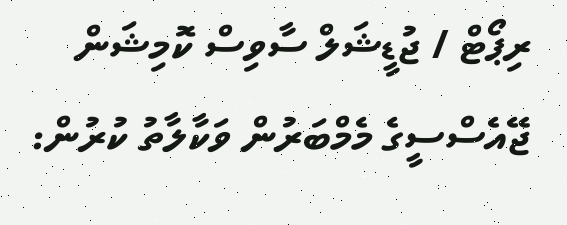ރިޕޯޓް / ޖުޑީޝަލް ސާވިސް ކޮމިޝަން
ޖޭއެސްސީގެ މެމްބަރުން ވަކާލާތު ކުރުން: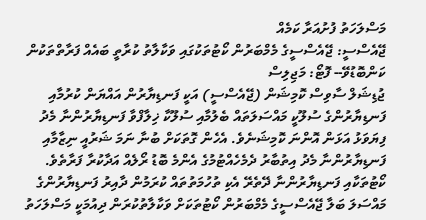މަސްލަހަތު ފުށުއަރާ ކަމެއް
ޖޭއެސްސީ: ޖޭއެސްސީގެ މެމްބަރުން ކޯޓުތަކުގައި ވަކާލާތު ކުރާތީ ބައެއް ފަރާތްތަކުން ކަންބޮޑުވޭ-- ފޮޓޯ: މަޖިލިސް
ޖުޑިޝަލް ސާވިސް ކޮމިޝަން (ޖޭއެސްސީ) އަކީ ފަނޑިޔާރުން އައްޔަން ކުރުމާއި ފަނޑިޔާރުންގެ ސުލޫކީ މައްސަލަތައް ބެލުމާއި ސުލޫކާ ޚިލާފްވާ ފަނޑިޔާރުންނާ މެދު ފިޔަވަޅު އަޅަން އޮންނަ ކޮމިޝަނެވެ. އެހެން ގޮތަކަށް ބުނާ ނަމަ ޝަރުއީ ނިޒާމާއި ފަނޑިޔާރުންނާ މެދު އިތުބާރު ދެމެހެއްޓުމުގެ އެންމެ ބޮޑު ރޯލެއް އަދާކުރާ ފަރާތެވެ.
ކޯޓުތަކާއި ފަނޑިޔާރުންނާ ދޭތެރޭ އެކި ތުހުމަތުތައް ކުރަމުން ދާއިރު ފަނޑިޔާރުންގެ މައްސަލަ ބަލާ ޖޭއެސްސީގެ މެމްބަރުން ކޯޓުތަކަށް ވަކާލާތުކުރަން ދިއުމަކީ މަސްލަހަތު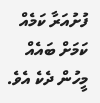ފުށުއަރާ ކަމެއް ކަމަށް ބައެއް މީހުން ދެކެ އެވެ.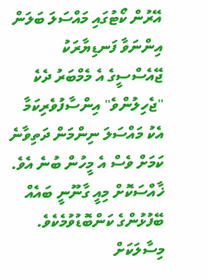އޭރުން ކޯޓުގައި މައްސަލަ ބަލަން އިންނަވާ ފަނޑިޔާރަކު ޖޭއެސްސީގެ އެ މެމްބަރު ދެކެ "ޖެހިލުންވެ" އިންސާފުވެރިކަމާ އެކު މައްސަލަ ނިންމަން ދަތިވާނެ ކަމަށް ވެސް އެ މީހުން ބުނެ އެވެ. ޚާއްސަކޮށް މިއީ ގާނޫނީ ބައެއް ބޭފުޅުންގެ ކަންބޮޑުވުމެކެވެ.
މިސާލަކަށް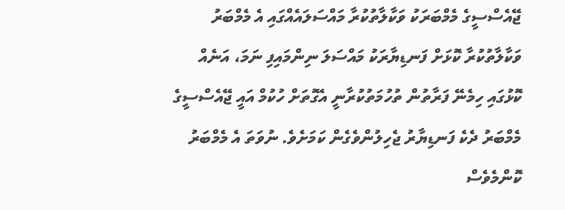ޖޭއެސްސީގެ މެމްބަރަކު ވަކާލާތުކުރާ މައްސަލައެއްގައި އެ މެމްބަރު ވަކާލާތުކުރާ ކޮޅަށް ފަނޑިޔާރަކު މައްސަލަ ނިންމައިފި ނަމަ، އަނެއް ކޮޅުގައި ހިމެނޭ ފަރާތުން ތުހުމަތުކުރާނީ އެގޮތަށް ހުކުމް އައީ ޖޭއެސްސީގެ މެމްބަރު ދެކެ ފަނޑިޔާރު ޖެހިލުންވެގެން ކަމަށެވެ. ނުވަތަ އެ މެމްބަރު ކޮންމެވެސް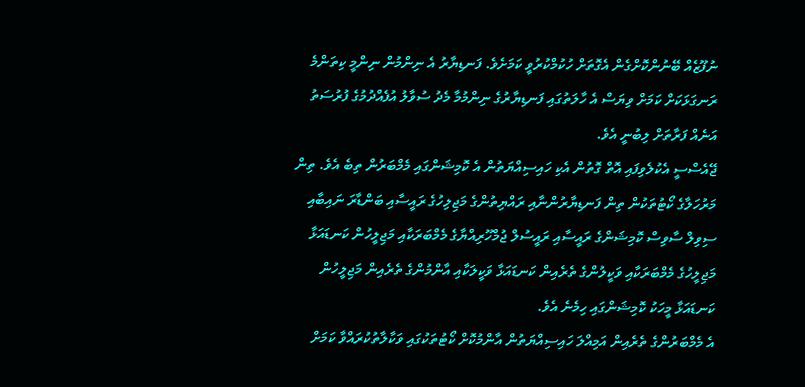ނުފޫޒެއް ބޭނުންކޮށްގެން އެގޮތަށް ހުކުމްކުރުވީ ކަމަށެވެ. ފަނޑިޔާރު އެ ނިންމުން ނިންމީ ކިތަންމެ ރަނގަޅަކަށް ކަމަށް ވިޔަސް އެ ހާލަތުގައި ފަނޑިޔާރުގެ ނިންމުމާ މެދު ސުވާލު އުފެއްދުމުގެ ފުރުސަތު އަނެއް ފަރާތަށް ލިބުނީ އެވެ.
ޖޭއެސްސީ އެކުލެވިފައި އޮތް ގޮތުން އެކި ހައިސިއްޔަތުން އެ ކޮމިޝަންގައި މެމްބަރުން ތިބެ އެވެ. ތިން މަރުހަލާގެ ކޯޓުތަކުން ތިން ފަނޑިޔާރުންނާއި ރައްޔިތުންގެ މަޖިލިހުގެ ރައީސާއި ބަންޑާރަ ނައިބާއި ސިވިލް ސާވިސް ކޮމިޝަންގެ ރައީސާއި ރައީސުލް ޖުމްހޫރިއްޔާގެ މެމްބަރަކާއި މަޖިލީހުން ކަނޑައަޅާ މަޖިލީހުގެ މެމްބަރަކާއި ވަކީލުންގެ ތެރެއިން ކަނޑައަޅާ ވަކީލަކާއި އާންމުންގެ ތެރެއިން މަޖިލީހުން ކަނޑައަޅާ މީހަކު ކޮމިޝަންގައި ހިމެނެ އެވެ.
އެ މެމްބަރުންގެ ތެރެއިން އަމިއްލަ ހައިސިއްޔަތުން އާންމުކޮށް ކޯޓުތަކުގައި ވަކާލާތުކުރައްވާ ކަމަށް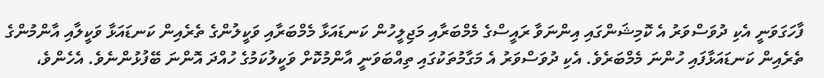ފާހަގަވަނީ އެކި ދުވަސްވަރު އެ ކޮމިޝަންގައި އިންނަވާ ރައީސްގެ މެމްބަރާއި މަޖިލީހުން ކަނޑައަޅާ މެމްބަރާއި ވަކީލުންގެ ތެރެއިން ކަނޑައަޅާ ވަކީލާއި އާންމުންގެ ތެރެއިން ކަނޑައަޅާފައި ހުންނަ މެމްބަރެވެ. އެކި ދުވަސްވަރު އެ މަގާމުތަކުގައި ތިއްބަވަނީ އާންމުކޮށް ވަކީލުކަމުގެ ހުއްދަ އޮންނަ ބޭފުޅުންނެވެ. އެހެންވެ،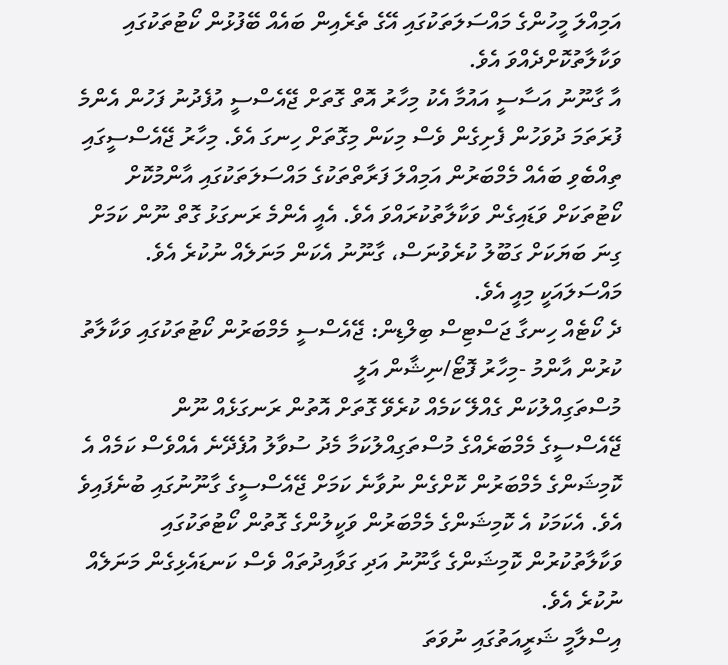އަމިއްލަ މީހުންގެ މައްސަލަތަކުގައި އޭގެ ތެރެއިން ބައެއް ބޭފުޅުން ކޯޓުތަކުގައި ވަކާލާތުކޮށްދެއްވަ އެވެ.
އާ ގާނޫނު އަސާސީ އައުމާ އެކު މިހާރު އޮތް ގޮތަށް ޖޭއެސްސީ އުފެދުނު ފަހުން އެންމެ ފުރަތަމަ ދުވަހުން ފެށިގެން ވެސް މިކަން މިގޮތަށް ހިނގަ އެވެ. މިހާރު ޖޭއެސްސީގައި ތިއްބެވި ބައެއް މެމްބަރުން އަމިއްލަ ފަރާތްތަކުގެ މައްސަލަތަކުގައި އާންމުކޮށް ކޯޓުތަކަށް ވަޑައިގެން ވަކާލާތުކުރައްވަ އެވެ. އެއީ އެންމެ ރަނގަޅު ގޮތް ނޫން ކަމަށް ގިނަ ބަޔަކަށް ގަބޫލު ކުރެވުނަސް، ގާނޫނު އެކަން މަނަލެއް ނުކުރެ އެވެ. މައްސަލައަކީ މިއީ އެވެ.
ދެ ކޯޓެއް ހިނގާ ޖަސްޓިސް ބިލްޑިން: ޖޭއެސްސީ މެމްބަރުން ކޯޓުތަކުގައި ވަކާލާތު ކުރުން އާންމު -މިހާރު ފޮޓޯ/ނިޝާން އަލީ
މުސްތަގިއްލުކަން ގެއްލޭ ކަމެއް ކުރެވޭ ގޮތަށް އޮތުން ރަނގަޅެއް ނޫން
ޖޭއެސްސީގެ މެމްބަރެއްގެ މުސްތަގިއްލުކަމާ މެދު ސުވާލު އުފެދޭނެ އެއްވެސް ކަމެއް އެ ކޮމިޝަންގެ މެމްބަރުން ކޮށްގެން ނުވާނެ ކަމަށް ޖޭއެސްސީގެ ގާނޫނުގައި ބުނެފައިވެ އެވެ. އެކަމަކު އެ ކޮމިޝަންގެ މެމްބަރުން ވަކީލުންގެ ގޮތުން ކޯޓުތަކުގައި ވަކާލާތުކުރުން ކޮމިޝަންގެ ގާނޫނު އަދި ގަވާއިދުތައް ވެސް ކަނޑައެޅިގެން މަނަލެއް ނުކުރެ އެވެ.
އިސްލާމީ ޝަރީއަތުގައި ނުވަތަ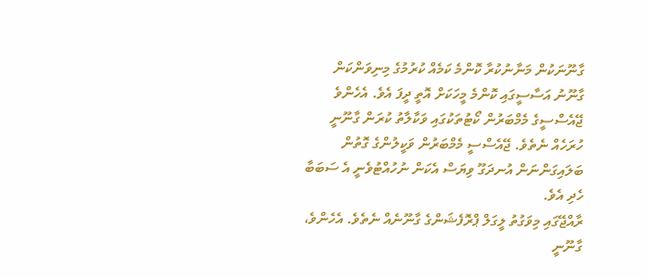ގާނޫނަކުން މަނާނުކުރާ ކޮންމެ ކަމެއް ކުރުމުގެ މިނިވަންކަން ގާނޫނު އަސާސީގައި ކޮންމެ މީހަކަށް އޮތީ ދީފަ އެވެ. އެހެންވެ ޖޭއެސްސީގެ މެމްބަރުން ކޯޓުތަކުގައި ވަކާލާތު ކުރަން ގާނޫނީ ހުރަހެއް ނެތެވެ. ޖޭއެސްސީ މެމްބަރުން ވަކީލުންގެ ގޮތުން ބަލައިގަންނަން އުނދަގޫ ވިޔަސް އެކަން ނުހުއްޓުވެނީ އެ ސަބަބާ ހެދި އެވެ.
ރާއްޖޭގައި މިވަގުތު ލީގަލް ޕްރޮފެޝަންގެ ގާނޫނެއް ނެތެވެ. އެހެންވެ، ގާނޫނީ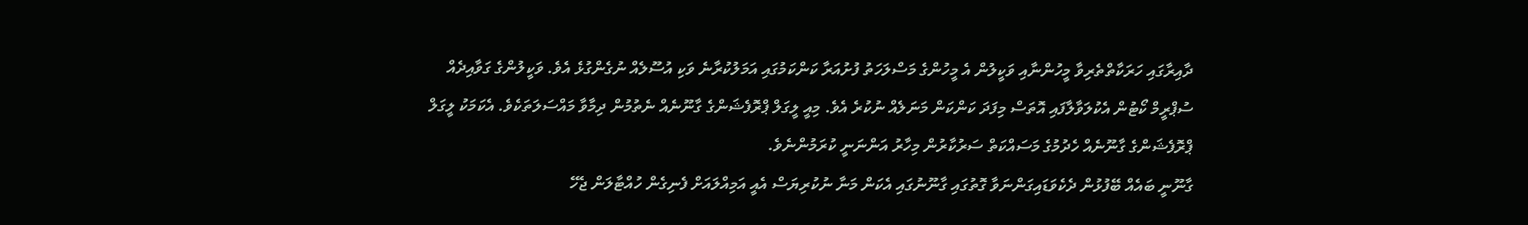ދާއިރާގައި ހަރަކާތްތެރިވާ މީހުންނާއި ވަކީލުން އެ މީހުންގެ މަސްލަހަތު ފުށުއަރާ ކަންކަމުގައި އަމަލުކުރާނެ ވަކި އުސޫލެއް ނުގެންގުޅެ އެވެ. ވަކީލުންގެ ގަވާއިދެއް ސުޕްރީމް ކޯޓުން އެކުލަވާލާފައި އޮތަސް މިފަދަ ކަންކަން މަނަލެއް ނުކުރެ އެވެ. މިއީ ލީގަލް ޕްރޮފެޝަންގެ ގާނޫނެއް ނެތުމުން ދިމާވާ މައްސަލަތަކެވެ. އެކަމަކު ލީގަލް ޕްރޮފެޝަންގެ ގާނޫނެއް ހެދުމުގެ މަސައްކަތް ސަރުކާރުން މިހާރު އަންނަނީ ކުރަމުންނެވެ.
ގާނޫނީ ބައެއް ބޭފުޅުން ދެކެވަޑައިގަންނަވާ ގޮތުގައި ގާނޫނުގައި އެކަން މަނާ ނުކުރިޔަސް އެއީ އަމިއްލައަށް ފެނިގެން ހުއްޓާލަން ޖެހޭ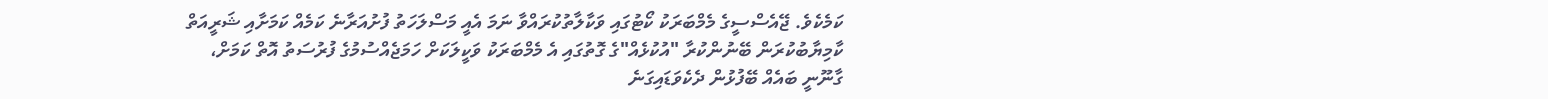ކަމެކެވެ. ޖޭއެސްސީގެ މެމްބަރަކު ކޯޓުގައި ވަކާލާތުކުރައްވާ ނަމަ އެއީ މަސްލަހަތު ފުށުއަރާނެ ކަމެއް ކަމަށާއި ޝަރީއަތް ކާމިޔާބުކުރަން ބޭނުންކުރާ "އުކުޅެއް"ގެ ގޮތުގައި އެ މެމްބަރަކު ވަކީލަކަށް ހަމަޖެއްސުމުގެ ފުރުސަތު އޮތް ކަމަށް، ގާނޫނީ ބައެއް ބޭފުޅުން ދެކެވަޑައިގަނެ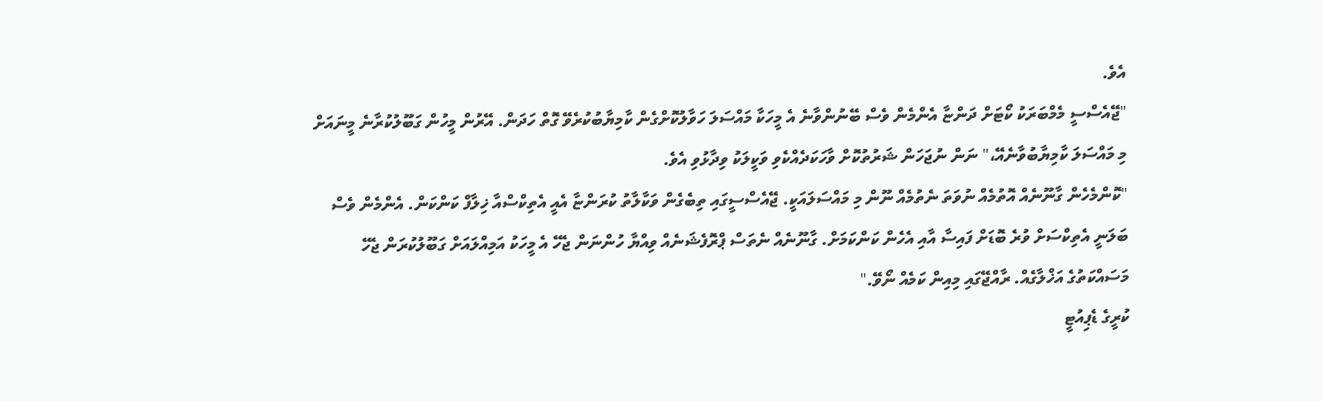އެވެ.
"ޖޭއެސްސީ މެމްބަރަކު ކޯޓަށް ދަންޏާ އެންމެން ވެސް ބޭނުންވާނެ އެ މީހަކާ މައްސަލަ ހަވާލުކޮށްގެން ކާމިޔާބުކުރެވޭ ގޮތް ހަދަން. އޭރުން މީހުން ގަބޫލުކުރާނެ މީނައަށް މި މައްސަލަ ކާމިޔާބުވާނެއޭ،" ނަން ނުޖަހަން ޝަރުތުކޮށް ވާހަކަދެއްކެވި ވަކީލަކު ވިދާޅުވި އެވެ.
"ކޮންމެހެން ގާނޫނެއް އޮތުމެއް ނުވަތަ ނެތުމެއް ނޫން މި މައްސަލައަކީ. ޖޭއެސްސީގައި ތިބެގެން ވަކާލާތު ކުރަންޏާ އެއީ އެތިކްސްއާ ޚިލާފް ކަންކަން. އެންމެން ވެސް ބަލަނީ އެތިކްސަށް ވުރެ ބޮޑަށް ފައިސާ އާއި އެހެން ކަންކަމަށް. ގާނޫނެއް ނެތަސް ޕްރޮފެޝަނެއް ވިއްޔާ ހުންނަން ޖެހޭ އެ މީހަކު އަމިއްލައަށް ގަބޫލުކުރަން ޖެހޭ މަސައްކަތުގެ އަޚްލާގެއް. ރާއްޖޭގައި މިއިން ކަމެއް ނޯވޭ."
ކުރީގެ ޑެޕިއުޓީ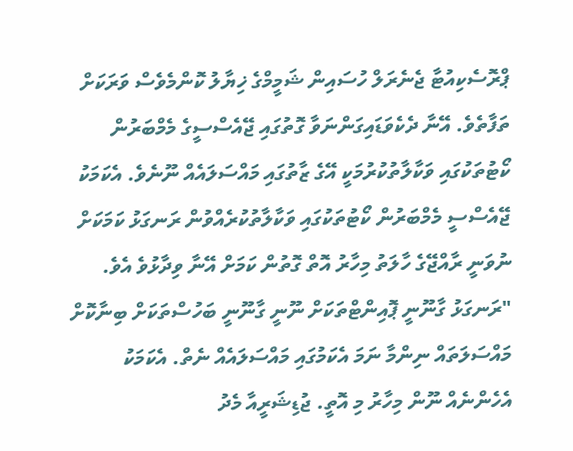ޕްރޮސެކިއުޓާ ޖެނެރަލް ހުސައިން ޝަމީމްގެ ޚިޔާލު ކޮންމެވެސް ވަރަކަށް ތަފާތެވެ. އޭނާ ދެކެވަޑައިގަންނަވާ ގޮތުގައި ޖޭއެސްސީގެ މެމްބަރުން ކޯޓުތަކުގައި ވަކާލާތުކުރުމަކީ އޭގެ ޒާތުގައި މައްސަލައެއް ނޫނެވެ. އެކަމަކު ޖޭއެސްސީ މެމްބަރުން ކޯޓުތަކުގައި ވަކާލާތުކުރެއްވުން ރަނގަޅު ކަމަކަށް ނުވަނީ ރާއްޖޭގެ ހާލަތު މިހާރު އޮތް ގޮތުން ކަމަށް އޭނާ ވިދާޅުވެ އެވެ.
"ރަނގަޅު ގާނޫނީ ޕޮއިންޓްތަކަށް ނޫނީ ގާނޫނީ ބަހުސްތަކަށް ބިނާކޮށް މައްސަލަތައް ނިންމާ ނަމަ އެކަމުގައި މައްސަލައެއް ނެތް. އެކަމަކު އެހެންނެއް ނޫން މިހާރު މި އޮތީ. ޖުޑިޝަރީއާ މެދު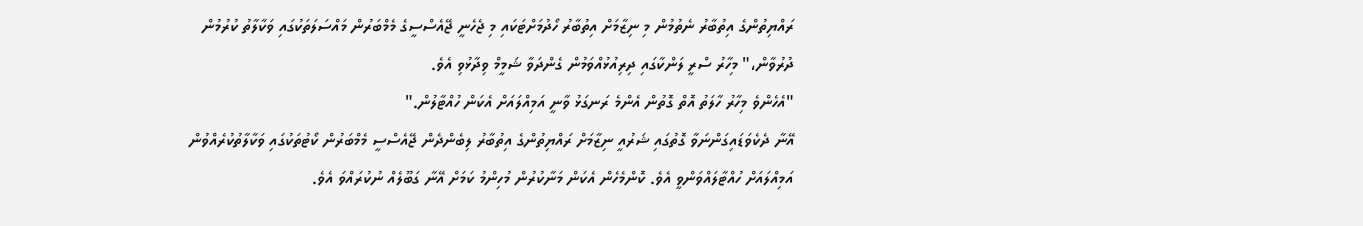ރައްޔިތުންގެ އިތުބާރު ނެތުމުން މި ނިޒާމަށް އިތުބާރު ހޯދުމަށްޓަކައި މި ޖެހެނީ ޖޭއެސްސީގެ މެމްބަރުން މައްސަލަތަކުގައި ވަކާލާތު ކުރުމުން ދުރުވާން،" މިހާރު ސްރީ ލަންކާގައި ދިރިއުޅުއްވަމުން ގެންދަވާ ޝަމީމް ވިދާޅުވި އެވެ.
"އެހެންވެ މިހާރު ހާލަތު އޮތް ގޮތުން އެންމެ ރަނގަޅު ވާނީ އަމިއްލައަށް އެކަން ހުއްޓާލުން."
އޭނާ ދެކެވަޑައިގަންނަވާ ގޮތުގައި ޝަރުއީ ނިޒާމަށް ރައްޔިތުންގެ އިތުބާރު ލިބެންދެން ޖޭއެސްސީ މެމްބަރުން ކޯޓުތަކުގައި ވަކާލާތުކުރެއްވުން އަމިއްލައަށް ހުއްޓާލައްވަންވީ އެވެ. ކޮންމެހެން އެކަން މަނާކުރުން މުހިންމު ކަމަށް އޭނާ ގަބޫލެއް ނުކުރައްވަ އެވެ.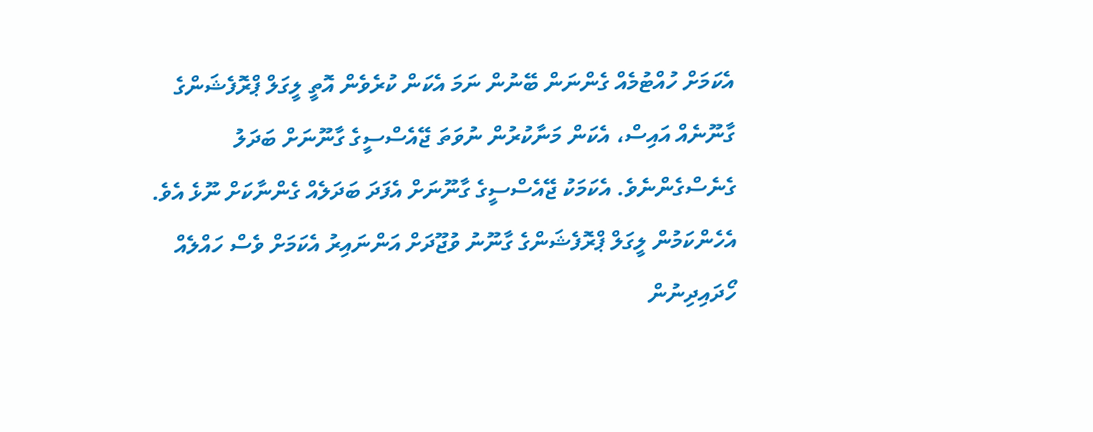އެކަމަށް ހުއްޓުމެއް ގެންނަން ބޭނުން ނަމަ އެކަން ކުރެވެން އޮތީ ލީގަލް ޕްރޮފެޝަންގެ ގާނޫނެއް އައިސް، އެކަން މަނާކުރުން ނުވަތަ ޖޭއެސްސީގެ ގާނޫނަށް ބަދަލު ގެނެސްގެންނެވެ. އެކަމަކު ޖޭއެސްސީގެ ގާނޫނަށް އެފަދަ ބަދަލެއް ގެންނާކަށް ނޫޅެ އެވެ. އެހެންކަމުން ލީގަލް ޕްރޮފެޝަންގެ ގާނޫނު ވުޖޫދަށް އަންނައިރު އެކަމަށް ވެސް ހައްލެއް ހޯދައިދިނުން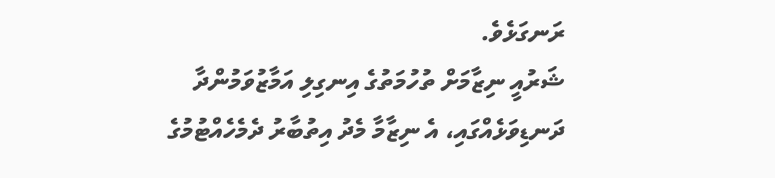ރަނގަޅެވެ.
ޝަރުއީ ނިޒާމަށް ތުހުމަތުގެ އިނގިލި އަމާޒުވަމުންދާ ދަނޑިވަޅެއްގައި، އެ ނިޒާމާ މެދު އިތުބާރު ދެމެހެއްޓުމުގެ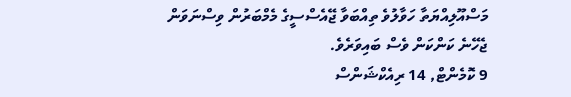މަސްއޫލިއްޔަތާ ހަވާލުވެ ތިއްބަވާ ޖޭއެސްސީގެ މެމްބަރުން ވިސްނަވަން ޖެހޭނެ ކަންކަން ވެސް ބައިވަރެވެ.
9 ކޮމެންޓް, 14 ރިއެކްޝަންސް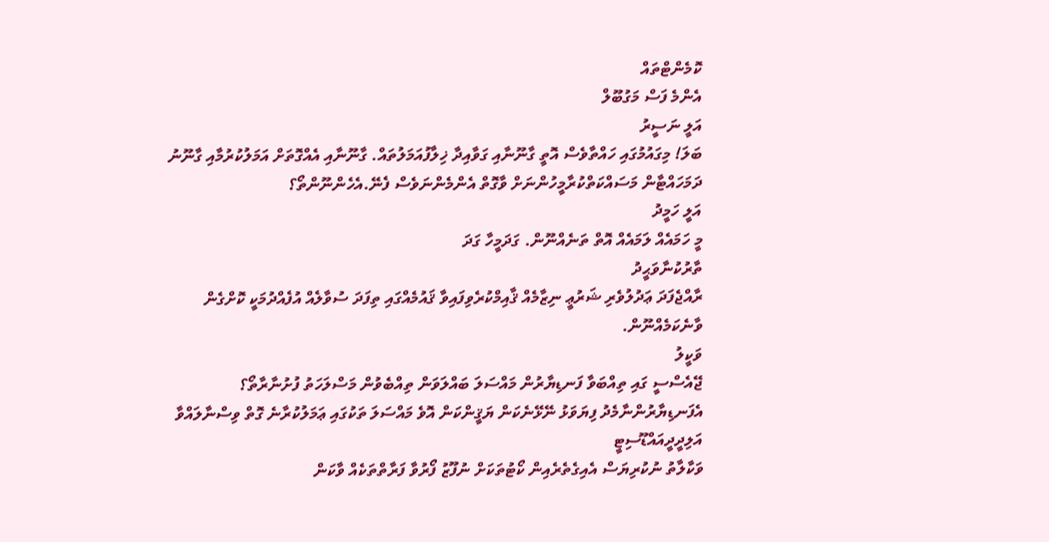ކޮމެންޓްތައް
އެންމެ ފަސް މަގުބޫލް
އަލީ ނަސީރު
ބަލަ! މިގައުމުގައި ހައްތާވެސް އޮތީ ގާނޫނާއި ގަވާއިދާ ޚިލާފުއަމަލުތައް. ގާނޫނާއި އެއްގޮތަށް އަމަލުކުރުމާއި ގާނޫނު ދަމަހައްޓާން މަސައްކަތްކުރާމީހުންނަށް ވާގޮތް އެންމެންނަވެސް ފެނޭ.އެހެންނޫންތޯ؟
އަލީ ހަމީދު
މީ ހަމައެއް ލަމައެއް އޮތް ތަނެއްނޫން. ގަދަމީހާ ގަދަ
ތާރުކުނާވަޙީދު
ރާއްޖެފަދަ ޢަދުލުވެރި ޝަރުޢީ ނިޒާމެއް ޤާއިމްކުރެވިފައިވާ ޤައުމެއްގައި ތިފަދަ ސުވާލެއް އުފެއްދުމަކީ ކޮށްގެން ވާނެކަމެއްނޫން.
ވަކީލު
ޖޭއެސްސީ ގައި ތިއްބަވާ ފަނޑިޔާރުން މައްސަލަ ބައްލަވަން ތިއްބެވުން މަސްލަހަތު ފުށުނާރާތޯ؟ އެފަނޑިޔާރުންނާމެދު ފިޔަވަޅު ނޭޅޭނެކަން ޔަޤީންކަން އޮވެ މައްސަލަ ތަކުގައި ޢަމަލުކުރާނެ ގޮތް ވިސްނާލައްވާ
އަލިދީދީއައްޑޫސިޓީ
ވަކާލާތު ނުކުރިޔަސް އެއިގެތެރެއިން ކޯޓުތަކަށް ނުފޫޒު ފޯރުވާ ފަރާތްތަކެއް ވާކަން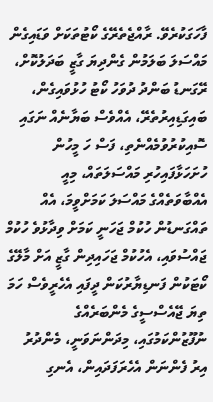ފާހަގަކުރެވޭ. ރާއްޖެތެރޭގެ ކޯޓުތަކަށް ވަޑައިގެން މައްސަލަ ބަލަމުން ގެންދިޔަ ގާޒީ ބަދަލުކޮށް، ރޭގަނޑު ބަންދު ދުވަހު ކޯޓު ހުޅުވައިގެން، ބައިގަޑިއިރުތެރޭ، އެއްވެސް ބަޔާނެއް ނަގައި ސޮއިކުރުވުމެއްނެތި، ފަސް ހަ މީހުން ހުށަހަޅާފައިހުރި މައްސަލަތައް، މިއީ އެއްބާވަތެއްގެ މައްސަލަ ކަމަށްވީމަ، އެއް ތައްގަނޑުން ހުކުމް ޖަހަނީ ކަމަށް ވިދާޅުވެ ހުކުމް ޖައްސުވައި، އެހުކުމް ޖަހައިދިން ގާޒީ އަށް މާލޭގެ ކޯޓަކުން ފަނޑިޔާރުކަން ދީފައި އެހެރީވެސް ހަމަ ތިޔަ ޖޭއެސްސީގެ މެންބަރެއްގެ ނުފޫޒުންކަމުގައި، މިދަންނަވަނީ، މެންދުރު އިރު ފެންނަން އެހެރަފަދައިން، އެނގި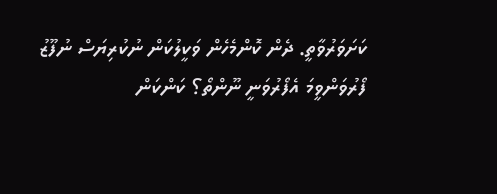ކަށަވަރުވާތީ. ދެން ކޮންމެހެން ވަކީލުކަން ނުކުރިޔަސް ނުފޫޒު ފޯރުވަންވީމަ އެފޯރުވަނީ ނޫންތޯ؟ ކަންކަން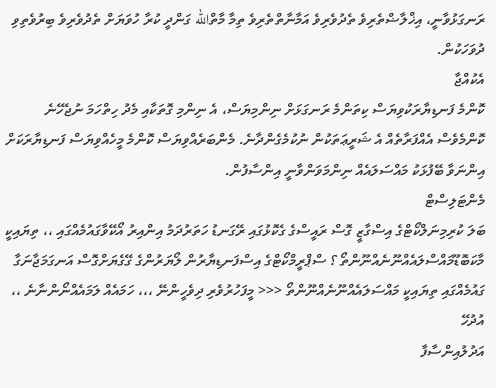ރަނގަޅުވާނީ، އިޚްލާޟްތެރިވެ ތެދުވެރިވެ އަމާނާތްތެރިވެ ތިމާ މާތްالله ގަންދީ ކުރާ ހުވަޔަށް ތެދުވެރިވެ ބިރުވެތިވި ދުވަހަކުން.
އެކުއްޖާ
ކޮންމެ ފަނޑިޔާރަކުވިޔަސް ކިތަންމެ ރަނގަޅަށް ނިންމިޔަސް، އެ ނިންމި ގޮތަކާއި މެދު ހިތްހަމަ ނުޖެހޭނެ ކޮންމެވެސް އެއްފަރާތެއް އެ ޝަރީޢަތަކުން ނުކުމެގެންދާނެ. މެންބަރެއްވިޔަސް ކޮންމެ މީހެއްވިޔަސް ފަނޑިޔާރަކަށް އިންނަވާ ބޭފުޅަކު މައްސަލައެއް ނިންމަވަންވާނީ އިންސާފުން.
މެންޓަލިސްޓް
ބަލަ ކުރިމިނަލްކޯޓްގެ އިސްގާޒީ ގޮސް ރައީސްގެ ގެކޮޅުގައި ރޭގަނޑު ހަތަރުދަމު އިންއިރު އޯކޭވާގައުމެއްގައި ،، ތިޔައިކީ މާކަބޮޑޫމައްސްލައެއްނޫނެއްނޫންތޯ ؟ ސްޕްރީމްކޯޓްގެ އިސްފަނޑިޔާރުން ލޯޔަރުންގެ ގޭގެޔަށްގޮސް އަނގަމަޖާނަގާ ގައުމެއްގައި ތިޔައިކީ މައްސަލައެއްނޫނެއްނޫންތޯ <<< މީފަހުރުވެރި ދިވެހީންނޭ ،،، ހަމައެއް ލަމައެއްނޯންނާނެ ،،
އުދުހޭ
އަދުލުއިންސާފާ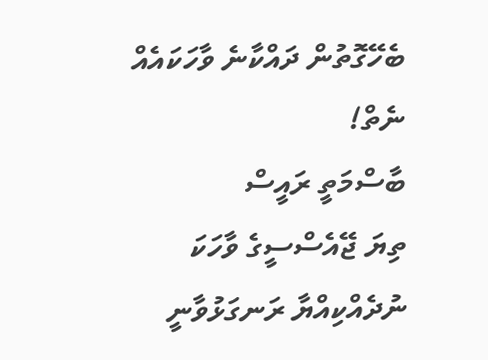ބެހޭގޮތުން ދައްކާނެ ވާހަކައެއް ނެތް!
ބާސްމަތީ ރައީސް
ތިޔަ ޖޭއެސްސީގެ ވާހަކަ ނުދެއްކިއްޔާ ރަނގަޅުވާނީ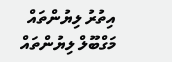އިތުރު ލިޔުންތައް
މަގްބޫލް ލިޔުންތައް